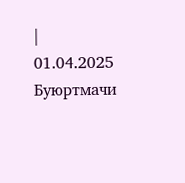|
01.04.2025
Буюртмачи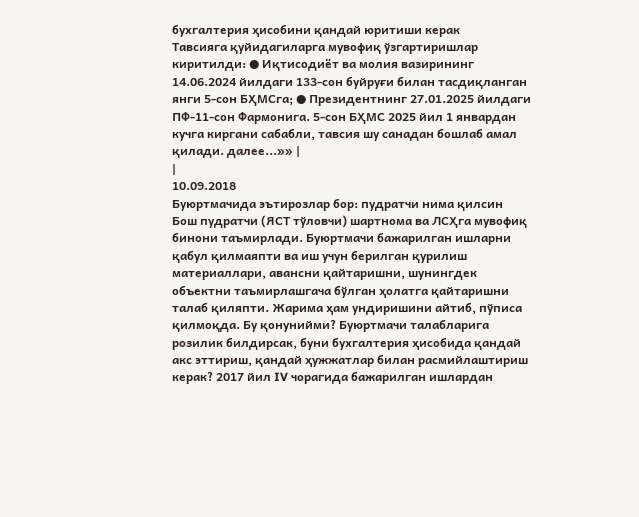бухгалтерия ҳисобини қандай юритиши керак
Тавсияга қуйидагиларга мувофиқ ўзгартиришлар киритилди: ● Иқтисодиёт ва молия вазирининг 14.06.2024 йилдаги 133-сон буйруғи билан тасдиқланган янги 5-сон БҲМСга; ● Президентнинг 27.01.2025 йилдаги ПФ-11-сон Фармонига. 5-сон БҲМС 2025 йил 1 январдан кучга киргани сабабли, тавсия шу санадан бошлаб амал қилади. далее...»» |
|
10.09.2018
Буюртмачида эътирозлар бор: пудратчи нима қилсин
Бош пудратчи (ЯСТ тўловчи) шартнома ва ЛСҲга мувофиқ бинони таъмирлади. Буюртмачи бажарилган ишларни қабул қилмаяпти ва иш учун берилган қурилиш материаллари, авансни қайтаришни, шунингдек объектни таъмирлашгача бўлган ҳолатга қайтаришни талаб қиляпти. Жарима ҳам ундиришини айтиб, пўписа қилмоқда. Бу қонунийми? Буюртмачи талабларига розилик билдирсак, буни бухгалтерия ҳисобида қандай акс эттириш, қандай ҳужжатлар билан расмийлаштириш керак? 2017 йил IV чорагида бажарилган ишлардан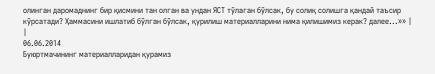олинган даромаднинг бир қисмини тан олган ва ундан ЯСТ тўлаган бўлсак, бу солиқ солишга қандай таъсир кўрсатади? Ҳаммасини ишлатиб бўлган бўлсак, қурилиш материалларини нима қилишимиз керак? далее...»» |
|
06.06.2014
Буюртмачининг материалларидан қурамиз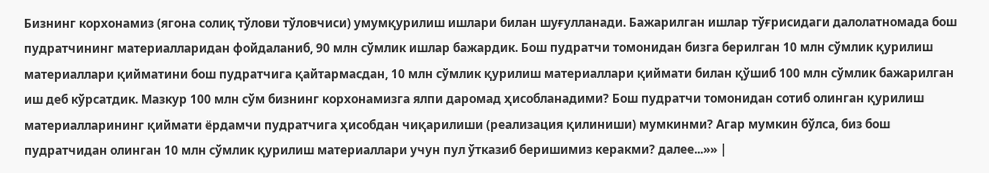Бизнинг корхонамиз (ягона солиқ тўлови тўловчиси) умумқурилиш ишлари билан шуғулланади. Бажарилган ишлар тўғрисидаги далолатномада бош пудратчининг материалларидан фойдаланиб, 90 млн сўмлик ишлар бажардик. Бош пудратчи томонидан бизга берилган 10 млн сўмлик қурилиш материаллари қийматини бош пудратчига қайтармасдан, 10 млн сўмлик қурилиш материаллари қиймати билан қўшиб 100 млн сўмлик бажарилган иш деб кўрсатдик. Мазкур 100 млн сўм бизнинг корхонамизга ялпи даромад ҳисобланадими? Бош пудратчи томонидан сотиб олинган қурилиш материалларининг қиймати ёрдамчи пудратчига ҳисобдан чиқарилиши (реализация қилиниши) мумкинми? Агар мумкин бўлса, биз бош пудратчидан олинган 10 млн сўмлик қурилиш материаллари учун пул ўтказиб беришимиз керакми? далее...»» |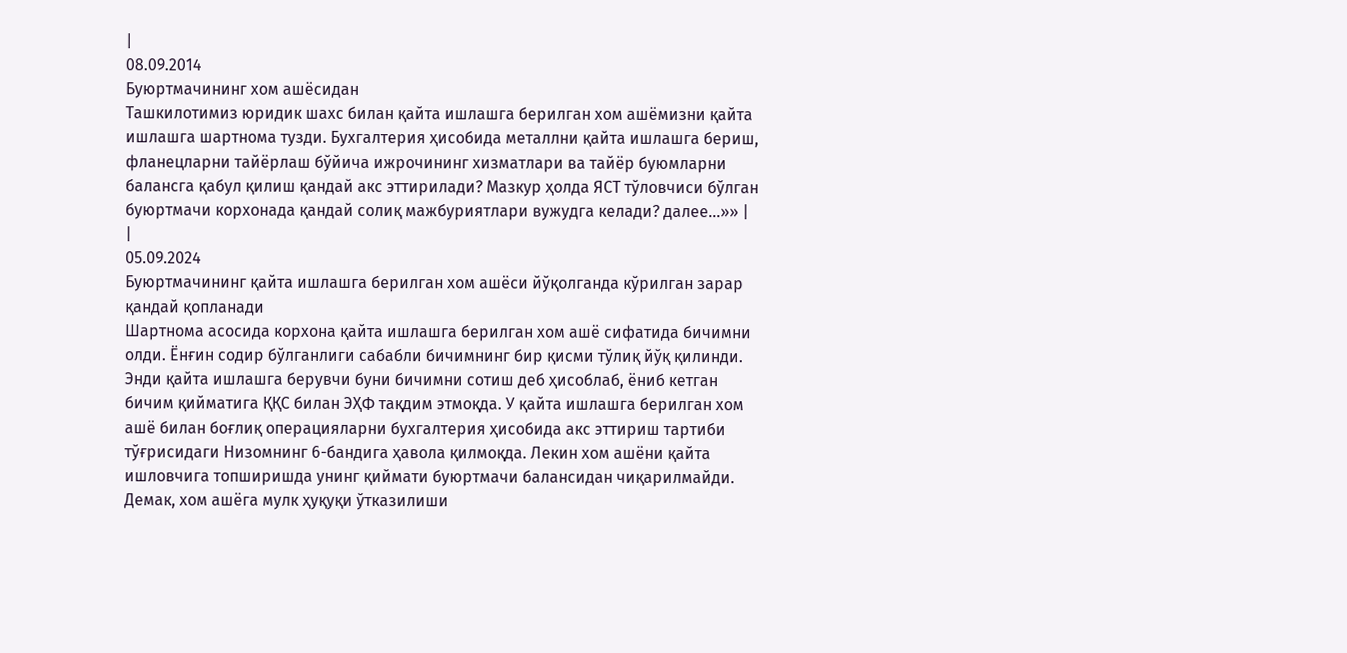|
08.09.2014
Буюртмачининг хом ашёсидан
Ташкилотимиз юридик шахс билан қайта ишлашга берилган хом ашёмизни қайта ишлашга шартнома тузди. Бухгалтерия ҳисобида металлни қайта ишлашга бериш, фланецларни тайёрлаш бўйича ижрочининг хизматлари ва тайёр буюмларни балансга қабул қилиш қандай акс эттирилади? Мазкур ҳолда ЯСТ тўловчиси бўлган буюртмачи корхонада қандай солиқ мажбуриятлари вужудга келади? далее...»» |
|
05.09.2024
Буюртмачининг қайта ишлашга берилган хом ашёси йўқолганда кўрилган зарар қандай қопланади
Шартнома асосида корхона қайта ишлашга берилган хом ашё сифатида бичимни олди. Ёнғин содир бўлганлиги сабабли бичимнинг бир қисми тўлиқ йўқ қилинди. Энди қайта ишлашга берувчи буни бичимни сотиш деб ҳисоблаб, ёниб кетган бичим қийматига ҚҚС билан ЭҲФ тақдим этмоқда. У қайта ишлашга берилган хом ашё билан боғлиқ операцияларни бухгалтерия ҳисобида акс эттириш тартиби тўғрисидаги Низомнинг 6-бандига ҳавола қилмоқда. Лекин хом ашёни қайта ишловчига топширишда унинг қиймати буюртмачи балансидан чиқарилмайди. Демак, хом ашёга мулк ҳуқуқи ўтказилиши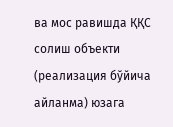ва мос равишда ҚҚС солиш объекти (реализация бўйича айланма) юзага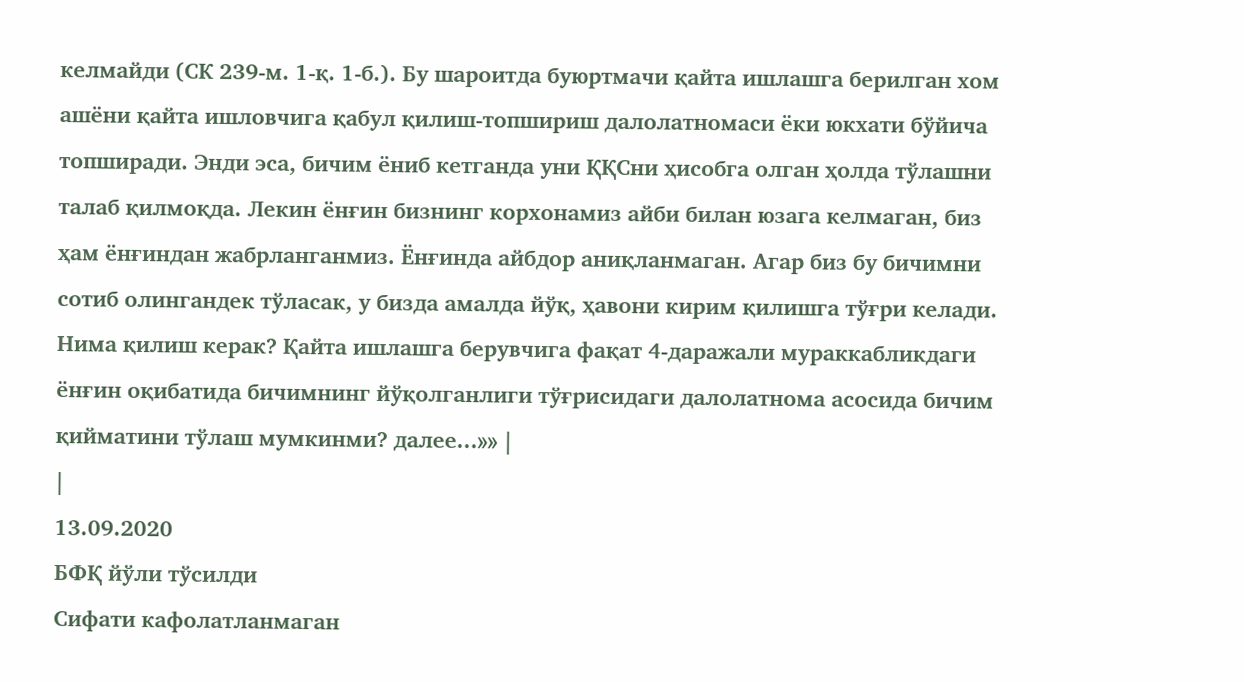келмайди (СК 239-м. 1-қ. 1-б.). Бу шароитда буюртмачи қайта ишлашга берилган хом ашёни қайта ишловчига қабул қилиш-топшириш далолатномаси ёки юкхати бўйича топширади. Энди эса, бичим ёниб кетганда уни ҚҚСни ҳисобга олган ҳолда тўлашни талаб қилмоқда. Лекин ёнғин бизнинг корхонамиз айби билан юзага келмаган, биз ҳам ёнғиндан жабрланганмиз. Ёнғинда айбдор аниқланмаган. Агар биз бу бичимни сотиб олингандек тўласак, у бизда амалда йўқ, ҳавони кирим қилишга тўғри келади. Нима қилиш керак? Қайта ишлашга берувчига фақат 4-даражали мураккабликдаги ёнғин оқибатида бичимнинг йўқолганлиги тўғрисидаги далолатнома асосида бичим қийматини тўлаш мумкинми? далее...»» |
|
13.09.2020
БФҚ йўли тўсилди
Сифати кафолатланмаган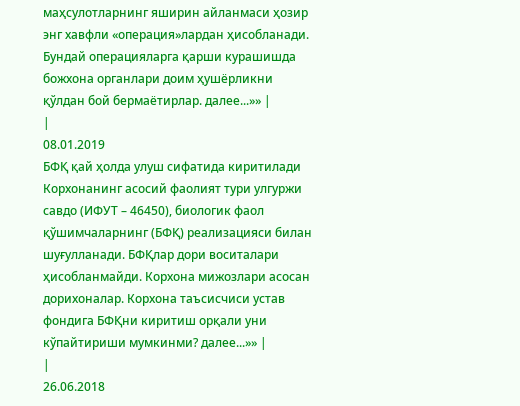маҳсулотларнинг яширин айланмаси ҳозир энг хавфли «операция»лардан ҳисобланади. Бундай операцияларга қарши курашишда божхона органлари доим ҳушёрликни қўлдан бой бермаётирлар. далее...»» |
|
08.01.2019
БФҚ қай ҳолда улуш сифатида киритилади
Корхонанинг асосий фаолият тури улгуржи савдо (ИФУТ – 46450), биологик фаол қўшимчаларнинг (БФҚ) реализацияси билан шуғулланади. БФҚлар дори воситалари ҳисобланмайди. Корхона мижозлари асосан дорихоналар. Корхона таъсисчиси устав фондига БФҚни киритиш орқали уни кўпайтириши мумкинми? далее...»» |
|
26.06.2018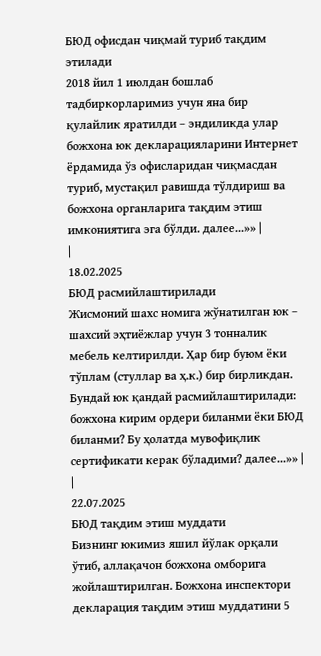БЮД офисдан чиқмай туриб тақдим этилади
2018 йил 1 июлдан бошлаб тадбиркорларимиз учун яна бир қулайлик яратилди – эндиликда улар божхона юк декларацияларини Интернет ёрдамида ўз офисларидан чиқмасдан туриб, мустақил равишда тўлдириш ва божхона органларига тақдим этиш имкониятига эга бўлди. далее...»» |
|
18.02.2025
БЮД расмийлаштирилади
Жисмоний шахс номига жўнатилган юк – шахсий эҳтиёжлар учун 3 тонналик мебель келтирилди. Ҳар бир буюм ёки тўплам (стуллар ва ҳ.к.) бир бирликдан. Бундай юк қандай расмийлаштирилади: божхона кирим ордери биланми ёки БЮД биланми? Бу ҳолатда мувофиқлик сертификати керак бўладими? далее...»» |
|
22.07.2025
БЮД тақдим этиш муддати
Бизнинг юкимиз яшил йўлак орқали ўтиб, аллақачон божхона омборига жойлаштирилган. Божхона инспектори декларация тақдим этиш муддатини 5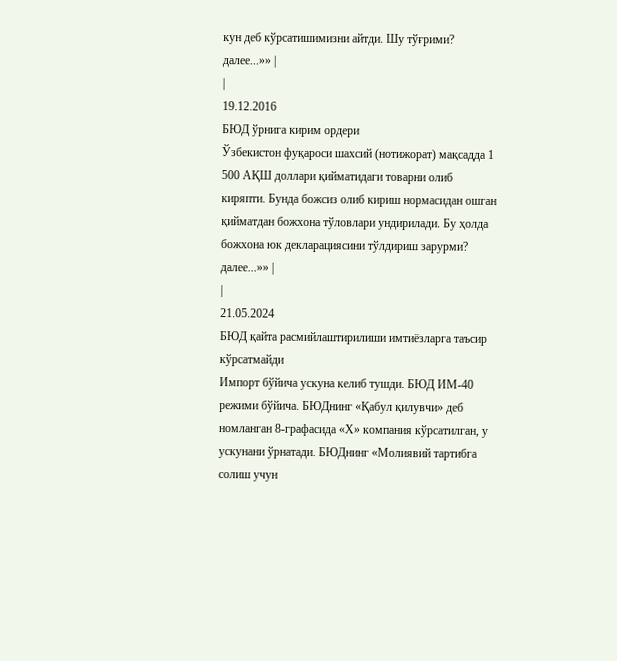кун деб кўрсатишимизни айтди. Шу тўғрими? далее...»» |
|
19.12.2016
БЮД ўрнига кирим ордери
Ўзбекистон фуқароси шахсий (нотижорат) мақсадда 1 500 АҚШ доллари қийматидаги товарни олиб киряпти. Бунда божсиз олиб кириш нормасидан ошган қийматдан божхона тўловлари ундирилади. Бу ҳолда божхона юк декларациясини тўлдириш зарурми? далее...»» |
|
21.05.2024
БЮД қайта расмийлаштирилиши имтиёзларга таъсир кўрсатмайди
Импорт бўйича ускуна келиб тушди. БЮД ИМ-40 режими бўйича. БЮДнинг «Қабул қилувчи» деб номланган 8-графасида «Х» компания кўрсатилган, у ускунани ўрнатади. БЮДнинг «Молиявий тартибга солиш учун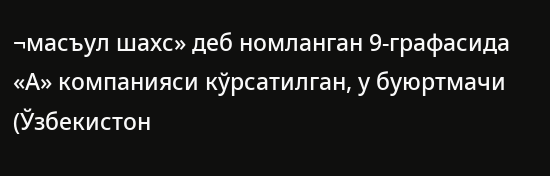¬масъул шахс» деб номланган 9-графасида «А» компанияси кўрсатилган, у буюртмачи (Ўзбекистон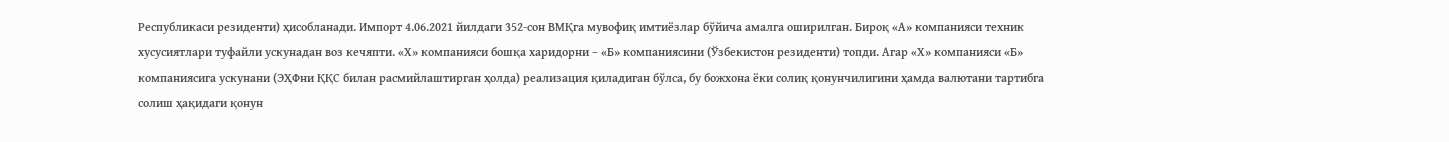Республикаси резиденти) ҳисобланади. Импорт 4.06.2021 йилдаги 352-сон ВМҚга мувофиқ имтиёзлар бўйича амалга оширилган. Бироқ «А» компанияси техник хусусиятлари туфайли ускунадан воз кечяпти. «Х» компанияси бошқа харидорни – «Б» компаниясини (Ўзбекистон резиденти) топди. Агар «Х» компанияси «Б» компаниясига ускунани (ЭҲФни ҚҚС билан расмийлаштирган ҳолда) реализация қиладиган бўлса, бу божхона ёки солиқ қонунчилигини ҳамда валютани тартибга солиш ҳақидаги қонун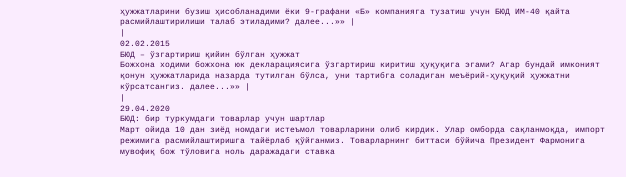ҳужжатларини бузиш ҳисобланадими ёки 9-графани «Б» компанияга тузатиш учун БЮД ИМ-40 қайта расмийлаштирилиши талаб этиладими? далее...»» |
|
02.02.2015
БЮД – ўзгартириш қийин бўлган ҳужжат
Божхона ходими божхона юк декларациясига ўзгартириш киритиш ҳуқуқига эгами? Агар бундай имконият қонун ҳужжатларида назарда тутилган бўлса, уни тартибга соладиган меъёрий-ҳуқуқий ҳужжатни кўрсатсангиз. далее...»» |
|
29.04.2020
БЮД: бир туркумдаги товарлар учун шартлар
Март ойида 10 дан зиёд номдаги истеъмол товарларини олиб кирдик. Улар омборда сақланмоқда, импорт режимига расмийлаштиришга тайёрлаб қўйганмиз. Товарларнинг биттаси бўйича Президент Фармонига мувофиқ бож тўловига ноль даражадаги ставка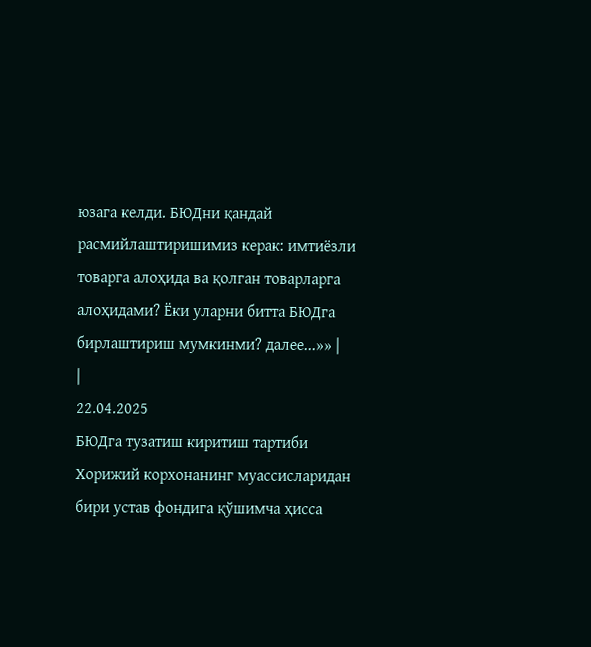юзага келди. БЮДни қандай расмийлаштиришимиз керак: имтиёзли товарга алоҳида ва қолган товарларга алоҳидами? Ёки уларни битта БЮДга бирлаштириш мумкинми? далее...»» |
|
22.04.2025
БЮДга тузатиш киритиш тартиби
Хорижий корхонанинг муассисларидан бири устав фондига қўшимча ҳисса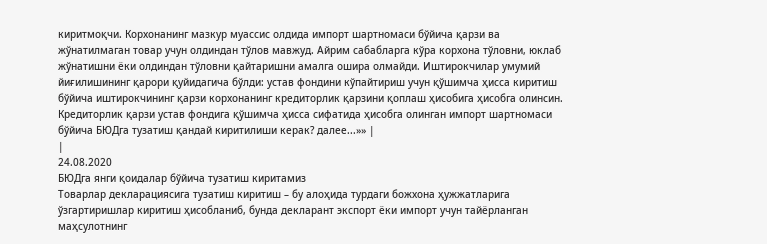киритмоқчи. Корхонанинг мазкур муассис олдида импорт шартномаси бўйича қарзи ва жўнатилмаган товар учун олдиндан тўлов мавжуд. Айрим сабабларга кўра корхона тўловни, юклаб жўнатишни ёки олдиндан тўловни қайтаришни амалга ошира олмайди. Иштирокчилар умумий йиғилишининг қарори қуйидагича бўлди: устав фондини кўпайтириш учун қўшимча ҳисса киритиш бўйича иштирокчининг қарзи корхонанинг кредиторлик қарзини қоплаш ҳисобига ҳисобга олинсин. Кредиторлик қарзи устав фондига қўшимча ҳисса сифатида ҳисобга олинган импорт шартномаси бўйича БЮДга тузатиш қандай киритилиши керак? далее...»» |
|
24.08.2020
БЮДга янги қоидалар бўйича тузатиш киритамиз
Товарлар декларациясига тузатиш киритиш – бу алоҳида турдаги божхона ҳужжатларига ўзгартиришлар киритиш ҳисобланиб, бунда декларант экспорт ёки импорт учун тайёрланган маҳсулотнинг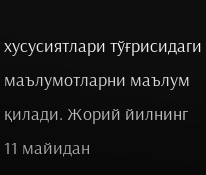хусусиятлари тўғрисидаги маълумотларни маълум қилади. Жорий йилнинг 11 майидан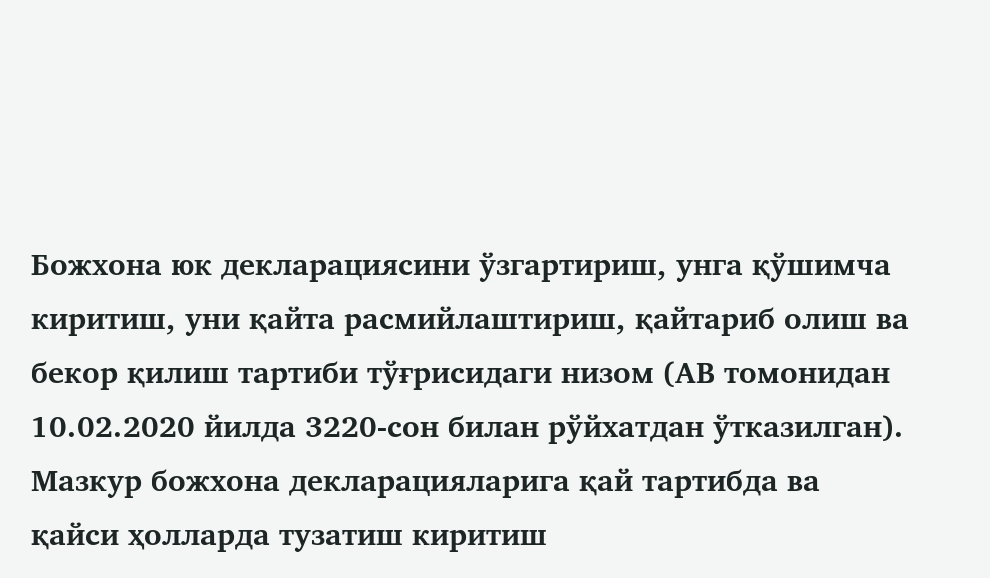Божхона юк декларациясини ўзгартириш, унга қўшимча киритиш, уни қайта расмийлаштириш, қайтариб олиш ва бекор қилиш тартиби тўғрисидаги низом (АВ томонидан 10.02.2020 йилда 3220-сон билан рўйхатдан ўтказилган). Мазкур божхона декларацияларига қай тартибда ва қайси ҳолларда тузатиш киритиш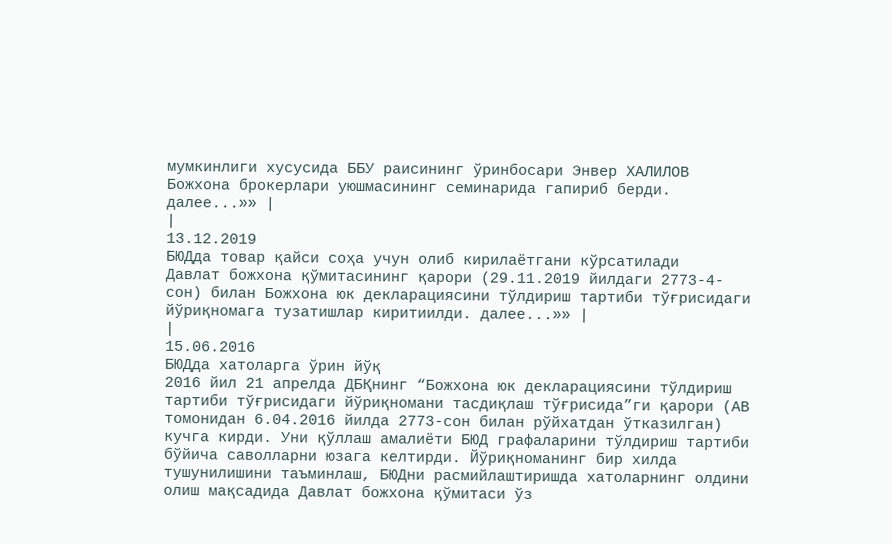мумкинлиги хусусида ББУ раисининг ўринбосари Энвер ХАЛИЛОВ Божхона брокерлари уюшмасининг семинарида гапириб берди. далее...»» |
|
13.12.2019
БЮДда товар қайси соҳа учун олиб кирилаётгани кўрсатилади
Давлат божхона қўмитасининг қарори (29.11.2019 йилдаги 2773-4-сон) билан Божхона юк декларациясини тўлдириш тартиби тўғрисидаги йўриқномага тузатишлар киритиилди. далее...»» |
|
15.06.2016
БЮДда хатоларга ўрин йўқ
2016 йил 21 апрелда ДБҚнинг “Божхона юк декларациясини тўлдириш тартиби тўғрисидаги йўриқномани тасдиқлаш тўғрисида”ги қарори (АВ томонидан 6.04.2016 йилда 2773-сон билан рўйхатдан ўтказилган) кучга кирди. Уни қўллаш амалиёти БЮД графаларини тўлдириш тартиби бўйича саволларни юзага келтирди. Йўриқноманинг бир хилда тушунилишини таъминлаш, БЮДни расмийлаштиришда хатоларнинг олдини олиш мақсадида Давлат божхона қўмитаси ўз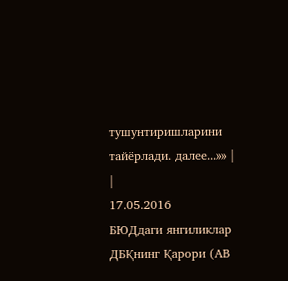тушунтиришларини тайёрлади. далее...»» |
|
17.05.2016
БЮДдаги янгиликлар
ДБҚнинг Қарори (АВ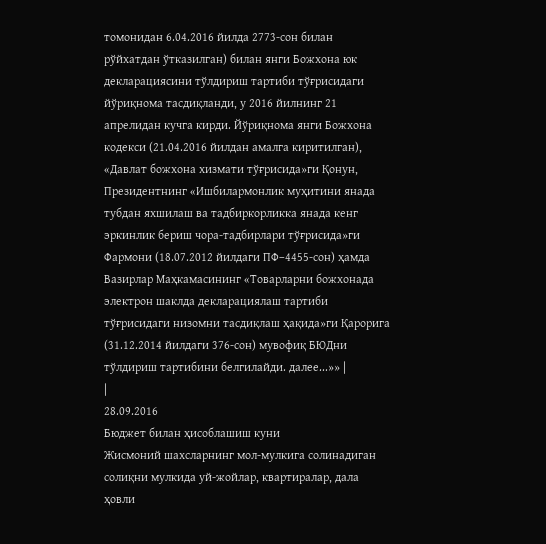томонидан 6.04.2016 йилда 2773-сон билан рўйхатдан ўтказилган) билан янги Божхона юк декларациясини тўлдириш тартиби тўғрисидаги йўриқнома тасдиқланди, у 2016 йилнинг 21 апрелидан кучга кирди. Йўриқнома янги Божхона кодекси (21.04.2016 йилдан амалга киритилган), «Давлат божхона хизмати тўғрисида»ги Қонун, Президентнинг «Ишбилармонлик муҳитини янада тубдан яхшилаш ва тадбиркорликка янада кенг эркинлик бериш чора-тадбирлари тўғрисида»ги Фармони (18.07.2012 йилдаги ПФ–4455-сон) ҳамда Вазирлар Маҳкамасининг «Товарларни божхонада электрон шаклда декларациялаш тартиби тўғрисидаги низомни тасдиқлаш ҳақида»ги Қарорига (31.12.2014 йилдаги 376-сон) мувофиқ БЮДни тўлдириш тартибини белгилайди. далее...»» |
|
28.09.2016
Бюджет билан ҳисоблашиш куни
Жисмоний шахсларнинг мол-мулкига солинадиган солиқни мулкида уй-жойлар, квартиралар, дала ҳовли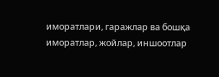иморатлари, гаражлар ва бошқа иморатлар, жойлар, иншоотлар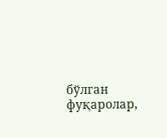бўлган фуқаролар,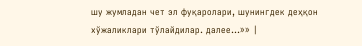шу жумладан чет эл фуқаролари, шунингдек деҳқон хўжаликлари тўлайдилар. далее...»» |